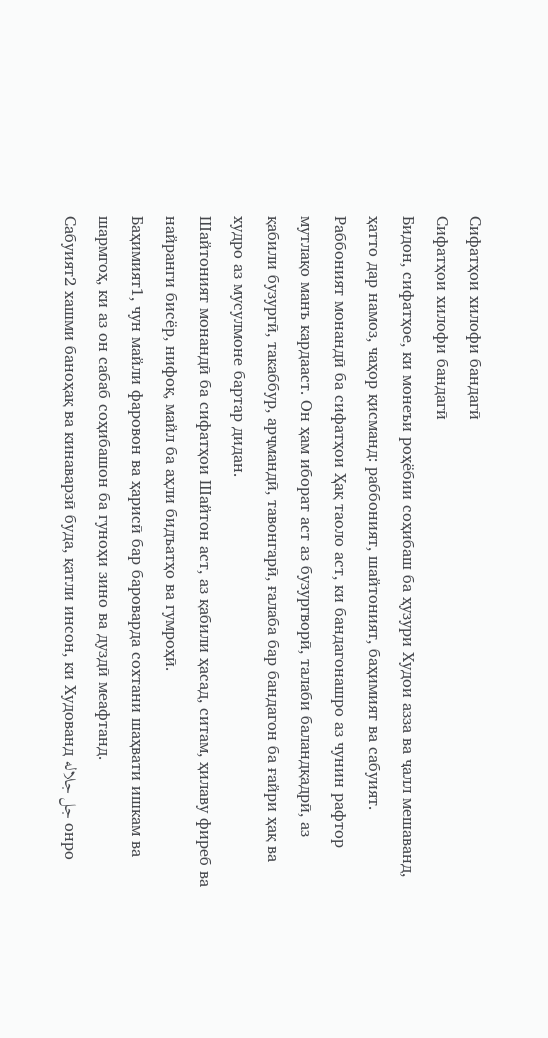Сифатҳои хилофи бандагӣ
Сифатҳои хилофи бандагӣ
Бидон, сифатҳое, ки монеъи роҳёбии соҳибаш ба ҳузури Худои азза ва ҷалл мешаванд, ҳатто дар намоз, чаҳор қисманд: раббоният, шайтоният, баҳимият ва сабуият.
Раббоният монандӣ ба сифатҳои Ҳақ таоло аст, ки бандагонашро аз чунин рафтор мутлақо манъ кардааст. Он ҳам иборат аст аз бузургворӣ, талаби баландқадрӣ, аз қабили бузургӣ, такаббур, арҷмандӣ, тавонгарӣ, ғалаба бар бандагон ба ғайри ҳақ ва худро аз мусулмоне бартар дидан.
Шайтоният монандӣ ба сифатҳои Шайтон аст, аз қабили ҳасад, ситам, ҳилаву фиреб ва найранги бисёр, нифоқ, майл ба аҳли бидъатҳо ва гумроҳӣ.
Баҳимият1, чун майли фаровон ва ҳарисӣ бар бароварда сохтани шаҳвати ишкам ва шармгоҳ, ки аз он сабаб соҳибашон ба гуноҳи зино ва дуздӣ меафтанд.
Сабуият2 хашми баноҳақ ва кинаварзӣ буда, қатли инсон, ки Худованд جل جلاله онро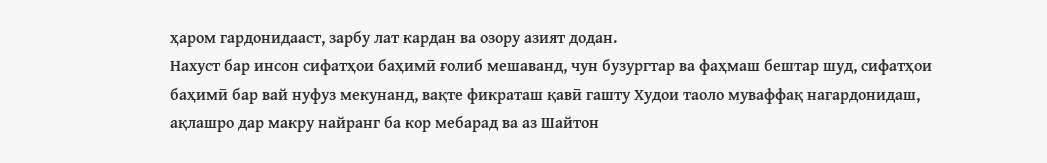ҳаром гардонидааст, зарбу лат кардан ва озору азият додан.
Нахуст бар инсон сифатҳои баҳимӣ ғолиб мешаванд, чун бузургтар ва фаҳмаш бештар шуд, сифатҳои баҳимӣ бар вай нуфуз мекунанд, вақте фикраташ қавӣ гашту Худои таоло муваффақ нагардонидаш, ақлашро дар макру найранг ба кор мебарад ва аз Шайтон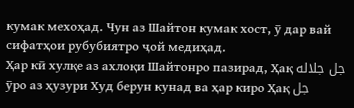кумак мехоҳад. Чун аз Шайтон кумак хост, ӯ дар вай сифатҳои рубубиятро ҷой медиҳад.
Ҳар кӣ хулқе аз ахлоқи Шайтонро пазирад, Ҳақ جل جلاله ӯро аз ҳузури Худ берун кунад ва ҳар киро Ҳақ جل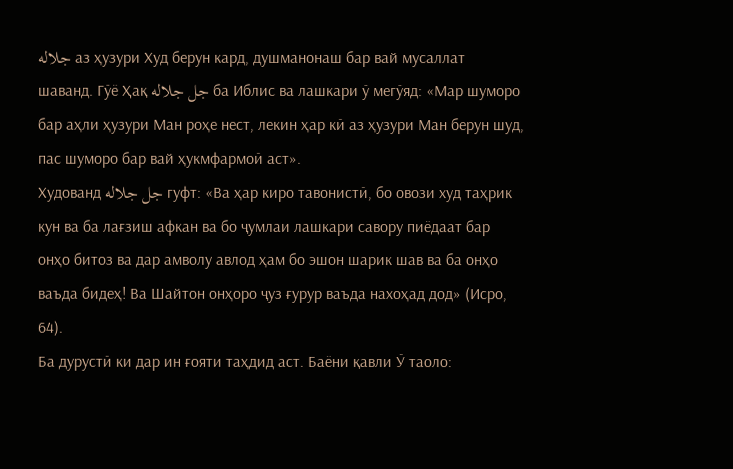جلاله аз ҳузури Худ берун кард, душманонаш бар вай мусаллат шаванд. Гӯё Ҳақ جل جلاله ба Иблис ва лашкари ӯ мегӯяд: «Мар шуморо бар аҳли ҳузури Ман роҳе нест, лекин ҳар кӣ аз ҳузури Ман берун шуд, пас шуморо бар вай ҳукмфармоӣ аст».
Худованд جل جلاله гуфт: «Ва ҳар киро тавонистӣ, бо овози худ таҳрик кун ва ба лағзиш афкан ва бо ҷумлаи лашкари савору пиёдаат бар онҳо битоз ва дар амволу авлод ҳам бо эшон шарик шав ва ба онҳо ваъда бидеҳ! Ва Шайтон онҳоро ҷуз ғурур ваъда нахоҳад дод» (Исро, 64).
Ба дурустӣ ки дар ин ғояти таҳдид аст. Баёни қавли Ӯ таоло: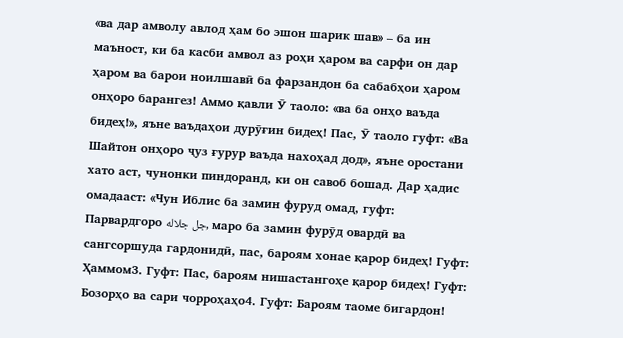«ва дар амволу авлод ҳам бо эшон шарик шав» – ба ин маъност, ки ба касби амвол аз роҳи ҳаром ва сарфи он дар ҳаром ва барои ноилшавӣ ба фарзандон ба сабабҳои ҳаром онҳоро барангез! Аммо қавли Ӯ таоло: «ва ба онҳо ваъда бидеҳ!», яъне ваъдаҳои дурӯғин бидеҳ! Пас, Ӯ таоло гуфт: «Ва Шайтон онҳоро ҷуз ғурур ваъда нахоҳад дод», яъне оростани хато аст, чунонки пиндоранд, ки он савоб бошад. Дар ҳадис омадааст: «Чун Иблис ба замин фуруд омад, гуфт: Парвардгоро جل جلاله, маро ба замин фурӯд овардӣ ва сангсоршуда гардонидӣ, пас, бароям хонае қарор бидеҳ! Гуфт: Ҳаммом3. Гуфт: Пас, бароям нишастангоҳе қарор бидеҳ! Гуфт: Бозорҳо ва сари чорроҳаҳо4. Гуфт: Бароям таоме бигардон!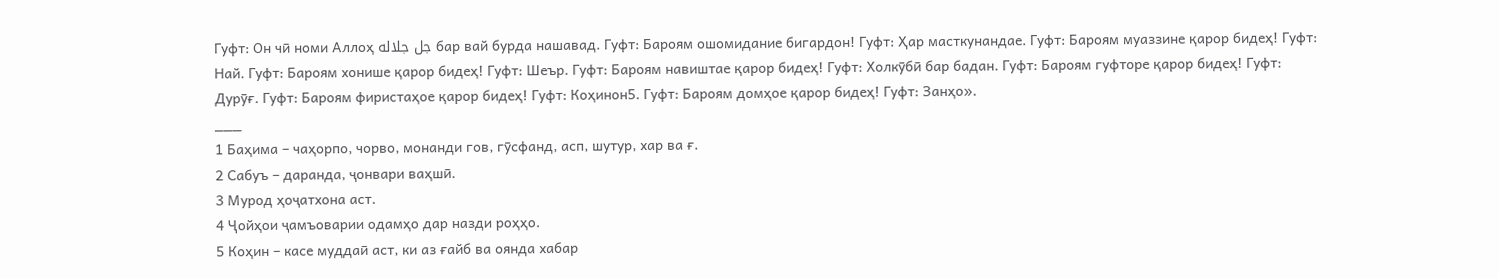Гуфт: Он чӣ номи Аллоҳ جل جلاله бар вай бурда нашавад. Гуфт: Бароям ошомидание бигардон! Гуфт: Ҳар масткунандае. Гуфт: Бароям муаззине қарор бидеҳ! Гуфт: Най. Гуфт: Бароям хонише қарор бидеҳ! Гуфт: Шеър. Гуфт: Бароям навиштае қарор бидеҳ! Гуфт: Холкӯбӣ бар бадан. Гуфт: Бароям гуфторе қарор бидеҳ! Гуфт: Дурӯғ. Гуфт: Бароям фиристаҳое қарор бидеҳ! Гуфт: Коҳинон5. Гуфт: Бароям домҳое қарор бидеҳ! Гуфт: Занҳо».
___
1 Баҳима – чаҳорпо, чорво, монанди гов, гӯсфанд, асп, шутур, хар ва ғ.
2 Сабуъ – даранда, ҷонвари ваҳшӣ.
3 Мурод ҳоҷатхона аст.
4 Ҷойҳои ҷамъоварии одамҳо дар назди роҳҳо.
5 Коҳин – касе муддаӣ аст, ки аз ғайб ва оянда хабар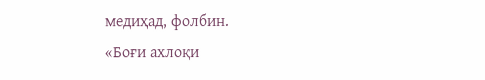медиҳад, фолбин.
«Боғи ахлоқи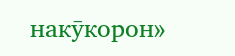накӯкорон»